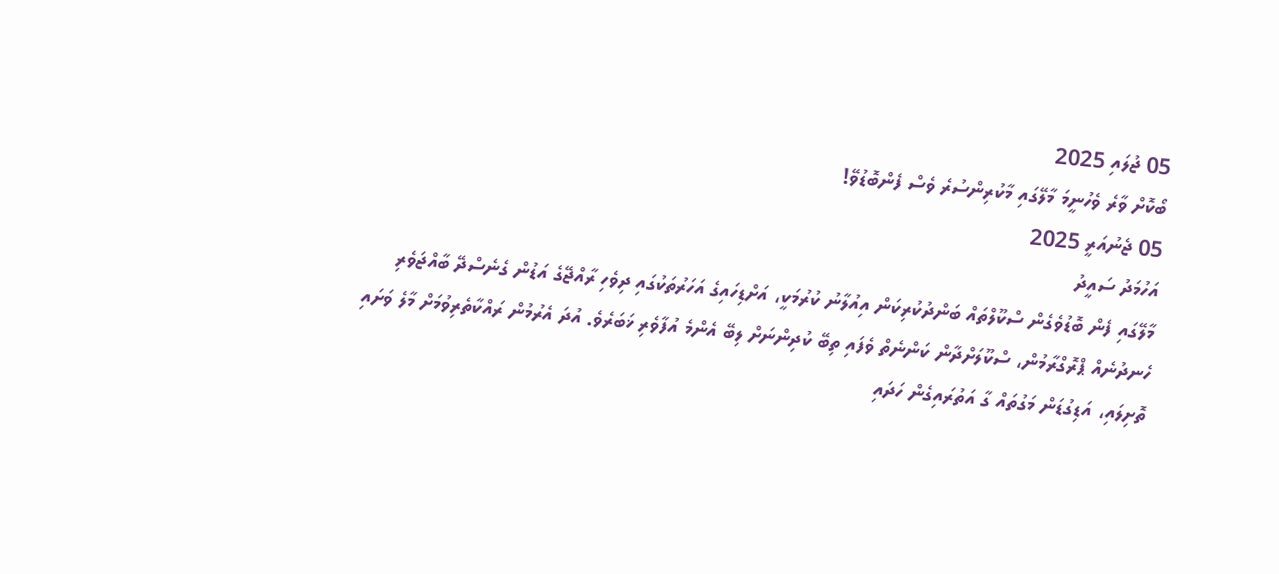05 ޖުލައި 2025
ބޯކޮށް ވާރެ ވެހުނީމަ މާލޭގައި މާކުރިންސުރެ ވެސް ފެންބޮޑުވޭ!
05 ޖެނުއަރީ 2025
އަހުމަދު ސައީދު
މާލޭގައި ފެން ބޮޑުވެގެން ސްކޫލްތައް ބަންދުކުރިކަން އިއުލާނު ކުރުމަކީ، އަށްޑިހައިގެ އަހަރުތަކުގައި ދިވެހި ރާއްޖޭގެ އަޑުން ގެނެސްދޭ ބާއްޖަވެރި ހެނދުނެއް ޕްރޮގްރާމުން، ސްކޫލަށްދާން ކަންނެތް ވެފައި ތިބޭ ކުދިންނަށް ލިބޭ އެންމެ އުފާވެރި ޚަބަރެވެ. އުދަ އެރުމުން ރައްކާތެރިވުމަށް މާލެ ވަށައި ތޮށިލައި، އަޑިގުޑަން މަގުތައް ގާ އަތުރައިގެން ހަދައި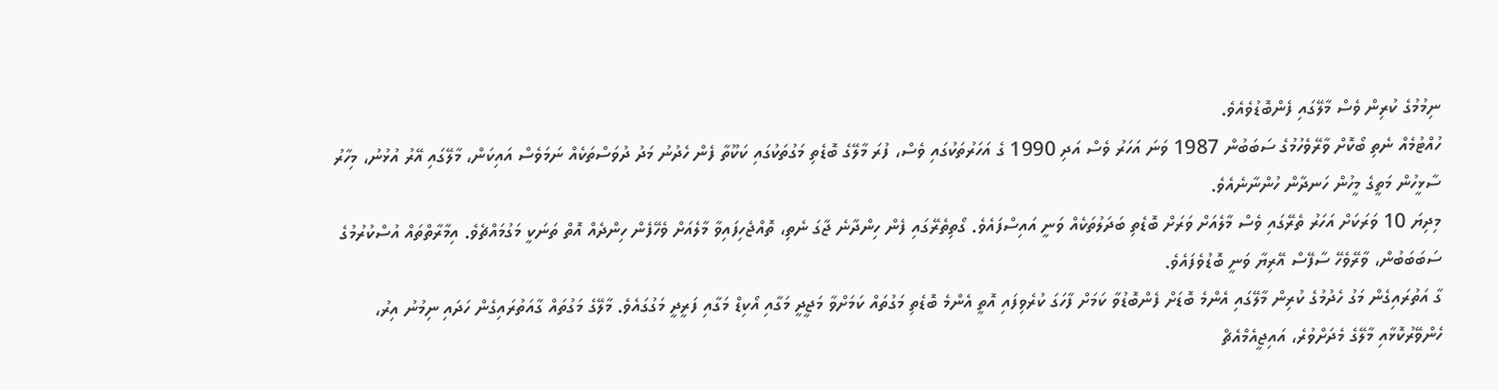ނިމުމުގެ ކުރިން ވެސް މާލޭގައި ފެންބޮޑުވެއެވެ.
ހުއްޓުމެއް ނެތި ބޯކޮށް ވާރޭވެހުމުގެ ސަބަބުން 1987 ވަނަ އަހަރު ވެސް އަދި 1990 ގެ އަހަރުތަކުގައި ވެސް، ފުރަ މާލޭގެ ބޮޑެތި މަގުތަކުގައި ކަކޫތާ ފެން ހެދުނު މަދު ދުވަސްތަކެއް ނަމަވެސް އައިކަން، މާލޭގައި އޭރު އުޅުނު، މިހާރު ސާޅީހުން މަތީގެ މީހުން ހަނދާން ހުންނާނެއެވެ.
މިދިޔަ 10 ވަރަކަށް އަހަރު ތެރޭގައި ވެސް މާލެއަށް ވަރަށް ބޮޑެތި ބަދަލުތަކެއް ވަނީ އައިސްފައެވެ. ގޯތިތެރޭގައި ފެން ހިންދާނެ ޖާގަ ނެތި، ތޮއްޖެހިފައިވާ މާލެއަށް ވެހޭފެން ހިންދެއް އޮތް ތަނަކީ މަގުމައްޗެވެ. އިމާރާތްތައް އުސްކުރުމުގެ ސަބަބަބުން، ވާރޭވެހޭ ސާފޭސް އޭރިޔާ ވަނީ ބޮޑުވެފައެވެ.
ގާ އަތުރައިގެން މަގު ހެދުމުގެ ކުރިން މާލޭގައި އެންމެ ބޮޑަށް ފެންބޮޑުވާ ކަމަށް ފާހަގަ ކުރެވިފައި އޮތީ އެންމެ ބޮޑެތި މަގުތައް ކަމަށްވާ މަޖީދީ މަގާއި އޯކިޑް މަގާއި ފަރީދީ މަގުގައެވެ. މާލޭގެ މަގުތައް ގާއަތުރައިގެން ހަދައި ނިމުނު އިރު، ހެންވޭރުކޮޅާއި މާލޭގެ މެދަށްވުރެ، އައިޖީއެމްއެޗް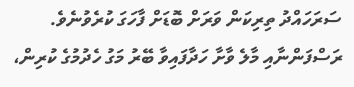ސަރަހައްދު ތިރިކަން ވަރަށް ބޮޑަށް ފާހަގަ ކުރެވުނެވެ.
ރަސްފަންނާއި މާލެ ވާށާ ހަދާފައިވާ ބޭރު މަގު ހެދުމުގެ ކުރިން،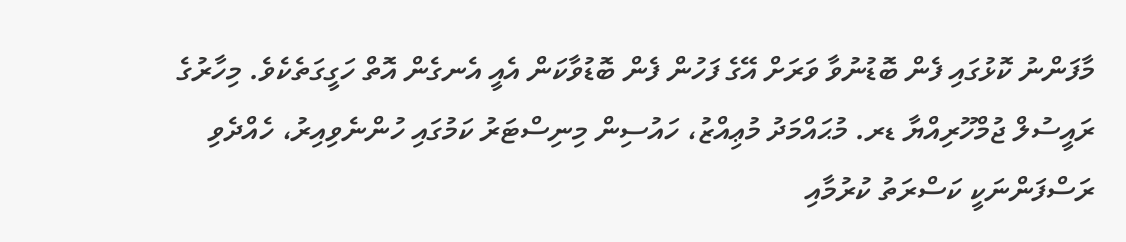މާފަންނު ކޮޅުގައި ފެން ބޮޑުނުވާ ވަރަށް އޭގެ ފަހުން ފެން ބޮޑުވާކަން އެއީ އެނގެން އޮތް ހަގީގަތެކެވެ. މިހާރުގެ ރައީސުލް ޖުމްހޫރިއްޔާ ޑރ. މުޙައްމަދު މުޢިއްޒު، ހައުސިން މިނިސްޓަރު ކަމުގައި ހުންނެވިއިރު، ހެއްދެވި ރަސްފަންނަކީ ކަސްރަތު ކުރުމާއި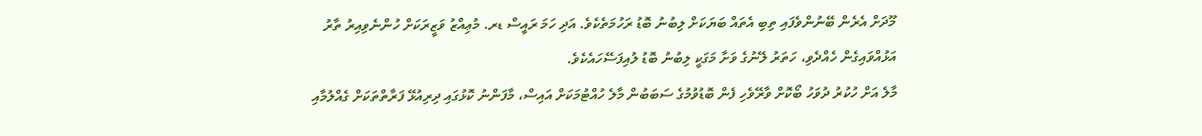މޫދަށް އެރެން ބޭނުންވެފައި ތިބި އެތައް ބަޔަކަށް ލިބުނު ބޮޑު ރަހުމަތެކެވެ. އަދި ހަމަ ރައީސް ޑރ. މުޢިއްޒު ވަޒީރަކަށް ހުންނެވިއިރު ތާރު އަޅުއްވައިގެން ހެއްދެވި، ހަތަރު ލޭނުގެ ވަށާ މަގަކީ ލިބުނު ބޮޑު ލުއިފަސޭހައެކެވެ.
މާލެ އަށް ހުކުރު ދުވަހު ބޯކޮށް ވާރޭވެހި ފެން ބޮޑުވުމުގެ ސަބަބުން މާލެ ހުއްޓުމަކަށް އައިސް، މާފަންނު ކޮޅުގައި ދިރިއުޅޭ ފަރާތްތަކަށް ގެއްލުމާއި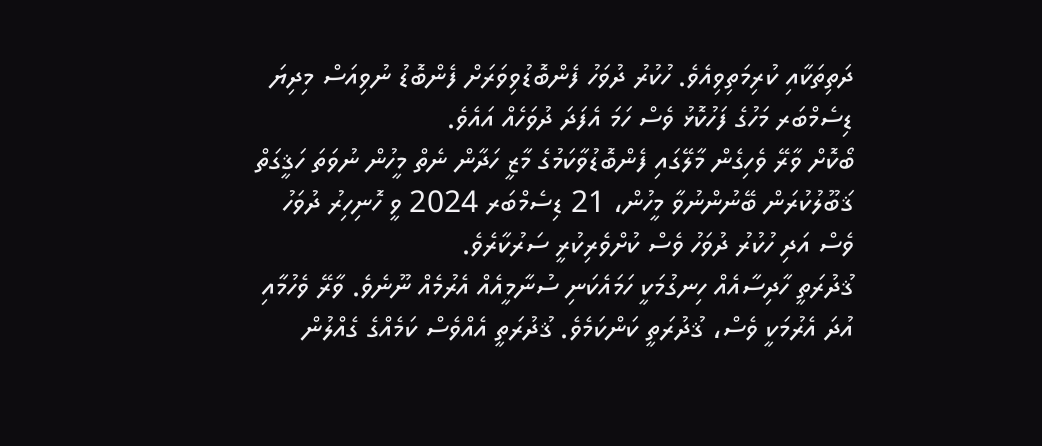ދަތިތަކާއި ކުރިމަތިވިއެވެ. ހުކުރު ދުވަހު ފެންބޮޑުވިވަރަށް ފެންބޮޑު ނުވިއަސް މިދިޔަ ޑިސެމްބަރ މަހުގެ ފަހުކޮޅު ވެސް ހަމަ އެފަދަ ދުވަހެއް އައެވެ.
ބޯކޮށް ވާރޭ ވެހިގެން މާލޭގައި ފެންބޮޑުވާކަމުގެ މާޒީ ހަދާން ނެތް މީހުން ނުވަތަ ހަޤީގަތް ޤަބޫލުކުރަން ބޭނުންނުވާ މީހުން، 21 ޑިސެމްބަރ 2024 ވީ ހޮނިހިރު ދުވަހު ވެސް އަދި ހުކުރު ދުވަހު ވެސް ކުށްވެރިކުރީ ސަރުކާރެވެ.
ޤުދުރަތީ ހާދިސާއެއް ހިނގުމަކީ ހަމައެކަނި ސުނާމީއެއް އެރުމެއް ނޫނެވެ. ވާރޭ ވެހުމާއި އުދަ އެރުމަކީ ވެސް، ޤުދުރަތީ ކަންކަމެވެ. ޤުދުރަތީ އެއްވެސް ކަމެއްގެ ގެއްލުން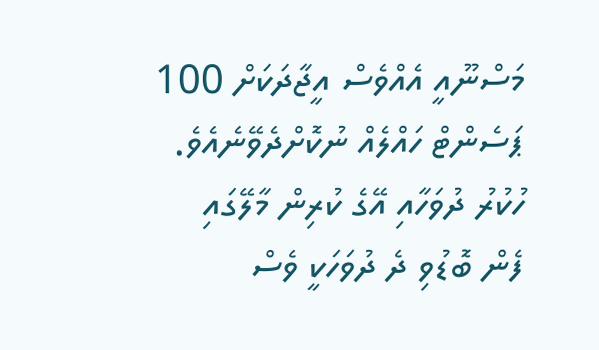މަސްނޫއީ އެއްވެސް އީޖާދަކަށް 100 ޕަސެންޓް ހައްލެއް ނުކޮށްދެވޭނެއެވެ.
ހުކުރު ދުވަހާއި އޭގެ ކުރިން މާލޭގައި ފެން ބޮޑުވި ދެ ދުވަހަކީ ވެސް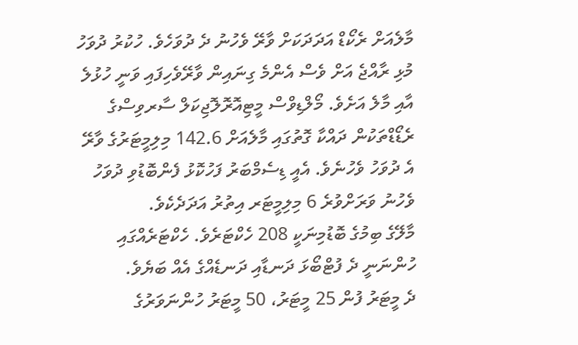މާލެއަށް ރެކޯޑް އަދަދަކަށް ވާރޭ ވެހުނު ދެ ދުވަހެވެ. ހުކުރު ދުވަހު މުޅި ރާއްޖެ އަށް ވެސް އެންމެ ގިނައިން ވާރޭވެހިފައި ވަނީ ހުޅުލެ އާއި މާލެ އަށެވެ. މޯލްޑިވްސް މީޓިއޮރޮލޮޖިކަލް ސާރވިސްގެ ރެޑޯޑްތަކުން ދައްކާ ގޮތުގައި މާލެއަށް 142.6 މިލިމީޓަރުގެ ވާރޭ އެ ދުވަހު ވެހުނެވެ. އެއީ ޑިސެމްބަރު ފަހުކޮޅު ފެންބޮޑުވި ދުވަހު ވެހުނު ވަރަށްވުރެ 6 މިލިމީޓަރ އިތުރު އަދަދެކެވެ.
މާލޭގެ ބިމުގެ ބޮޑުމިނަކީ 208 ހެކްޓަރެވެ. ހެކްޓަރެއްގައި ހުންނަނީ ދެ ފުޓްބޯޅަ ދަނޑާއި ދަނޑެއްގެ އެއް ބަޔެވެ.
ދެ މީޓަރު ފުން 25 މީޓަރު، 50 މީޓަރު ހުންނަވަރުގެ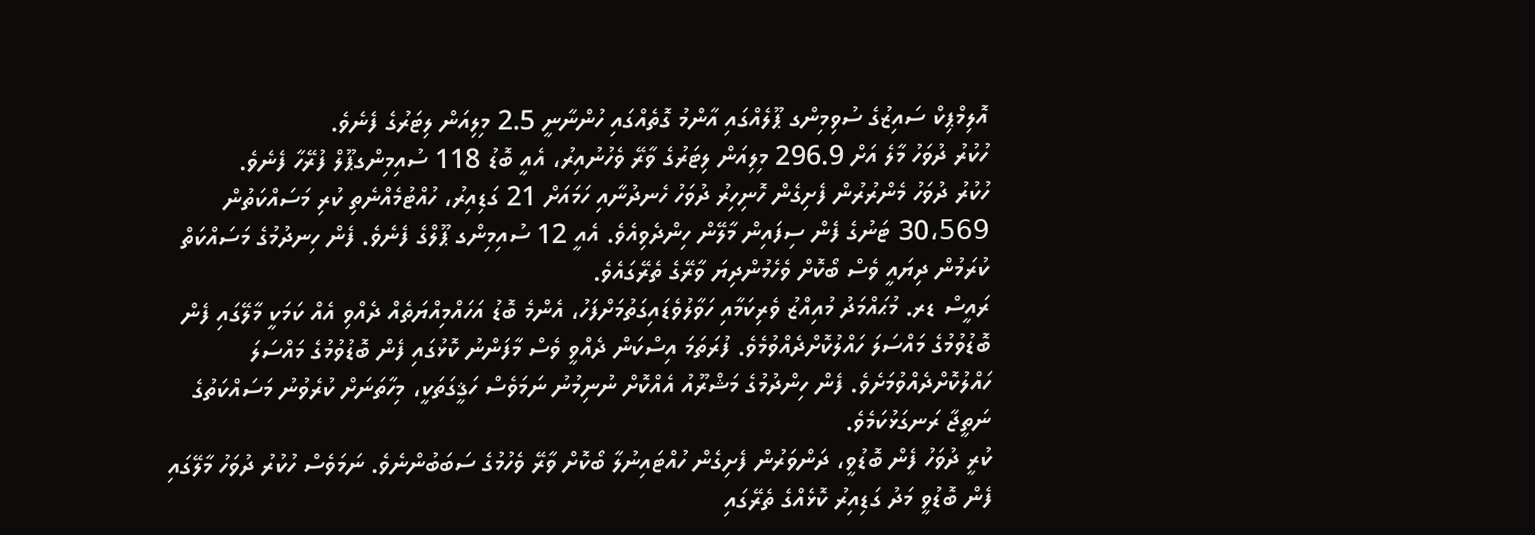އޮލިމްޕިކް ސައިޒުގެ ސުވިމިންގ ޕޫލެއްގައި އާންމު ގޮތެއްގައި ހުންނާނީ 2.5 މިލިއަން ލިޓަރުގެ ފެނެވެ.
ހުކުރު ދުވަހު މާލެ އަށް 296.9 މިލިއަން ލިޓަރުގެ ވާރޭ ވެހުނުއިރު، އެއީ ބޮޑު 118 ސުއިމިންގޕޫލް ފުރޭހާ ފެނެވެ.
ހުކުރު ދުވަހު މެންރުރުން ފެށިގެން ހޮނިހިރު ދުވަހު ހެނދުނާއި ހަމައަށް 21 ގަޑިއިރު، ހުއްޓުމެއްނެތި ކުރި މަސައްކަތުން 30،569 ޓަނުގެ ފެން ސިފައިން މާލޭން ހިންދެވިއެވެ. އެއީ 12 ސުއިމިންގ ޕޫލްގެ ފެނެވެ. ފެން ހިނދުމުގެ މަސައްކަތް ކުރަމުން ދިޔައީ ވެސް ބޯކޮށް ވެހެމުންދިޔަ ވާރޭގެ ތެރޭގައެވެ.
ރައީސް ޑރ. މުޙައްމަދު މުއިއްޒު ވެރިކަމާއި ހަވާލުވެޑައިގަތުމަށްފަހު، އެންމެ ބޮޑު އަހައްމިއްޔަތެއް ދެއްވި އެއް ކަމަކީ މާލޭގައި ފެން ބޮޑުވުމުގެ މައްސަލަ ހައްލުކޮށްދެއްވުމެވެ. ފުރަތަމަ އިސްކަން ދެއްވީ ވެސް މާފަންނު ކޮޅުގައި ފެން ބޮޑުވުމުގެ މައްސަލަ ހައްލުކޮށްދެއްވުމަށެވެ. ފެން ހިންދުމުގެ މަޝްރޫއު އެއްކޮށް ނުނިމުނު ނަމަވެސް ހަޤީގަތަކީ، މިހާތަނަށް ކުރެވުނު މަސައްކަތުގެ ނަތީޖާ ރަނގަޅުކަމެވެ.
ކުރީ ދުވަހު ފެން ބޮޑުވީ، ދަންވަރުން ފެށިގެން ހުއްޓައިނުލާ ބޯކޮށް ވާރޭ ވެހުމުގެ ސަބަބުންނެވެ. ނަމަވެސް ހުކުރު ދުވަހު މާލޭގައި ފެން ބޮޑުވީ މަދު ގަޑިއިރު ކޮޅެއްގެ ތެރޭގައި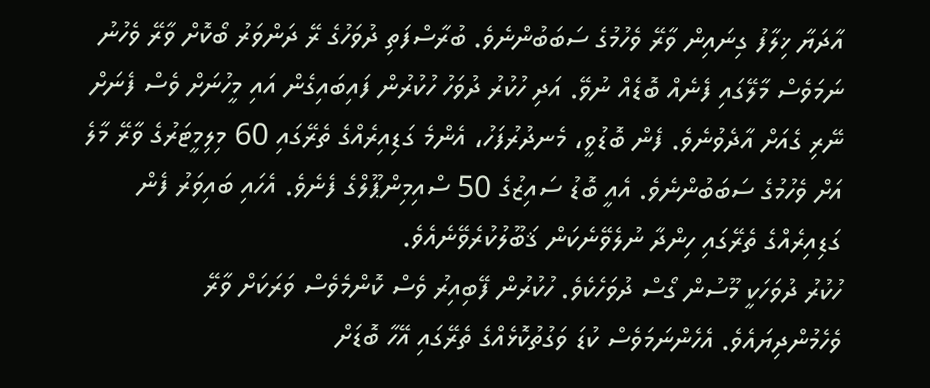އާދަޔާ ޚިލާފު ގިނައިން ވާރޭ ވެހުމުގެ ސަބަބުންނެވެ. ބުރާސްފަތި ދުވަހުގެ ރޭ ދަންވަރު ބޯކޮށް ވާރޭ ވެހުނު ނަމަވެސް މާލޭގައި ފެނެއް ބޮޑެއް ނުވޭ. އަދި ހުކުރު ދުވަހު ހުކުރުން ފައިބައިގެން އައި މީހުނަށް ވެސް ފެނަށް ނޭރި ގެއަށް އާދެވުނެވެ. ފެން ބޮޑުވީ، މެނދުރުފަހު، އެންމެ ގަޑިއިރެއްގެ ތެރޭގައި 60 މިލިމީޓަރުގެ ވާރޭ މާލެ އަށް ވެހުމުގެ ސަބަބުންނެވެ. އެއީ ބޮޑު ސައިޒުގެ 50 ސްއިމިންޕޫލްގެ ފެނެވެ. އެހައި ބައިވަރު ފެން ގަޑިއިރެއްގެ ތެރޭގައި ހިންދާ ނުލެވޭނެކަން ޤަބޫލުކުރެވޭނެއެވެ.
ހުކުރު ދުވަހަކީ މޫސުން ގޯސް ދުވަހެކެވެ. ހުކުރުން ފޭބިއިރު ވެސް ކޮންމެވެސް ވަރަކަށް ވާރޭ ވެހެމުންދިޔައެވެ. އެހެންނަމަވެސް ކުޑަ ވަގުތުކޮޅެއްގެ ތެރޭގައި އޭހާ ބޮޑަށް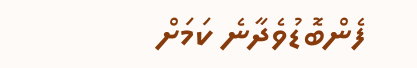ފެންބޮޑުވެދާނެ ކަމަށް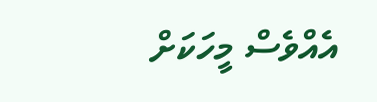އެއްވެސް މީހަކަށް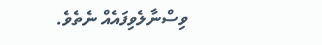ވިސްނާލެވިފައެއް ނެތެވެ.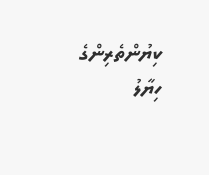ކިޔުންތެރިންގެ ހިޔާލު